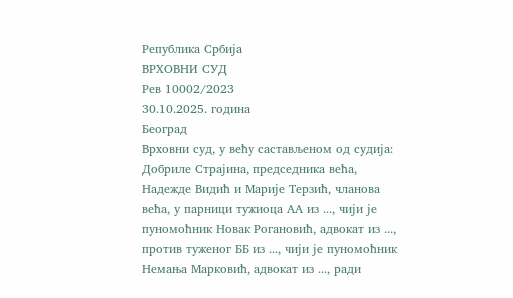Република Србија
ВРХОВНИ СУД
Рев 10002/2023
30.10.2025. година
Београд
Врховни суд, у већу састављеном од судија: Добриле Страјина, председника већа, Надежде Видић и Марије Терзић, чланова већа, у парници тужиоца АА из ..., чији је пуномоћник Новак Рогановић, адвокат из ..., против туженог ББ из ..., чији је пуномоћник Немања Марковић, адвокат из ..., ради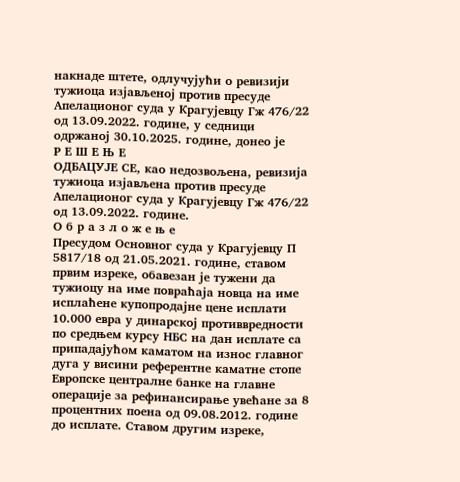накнаде штете, одлучујући о ревизији тужиоца изјављеној против пресуде Апелационог суда у Крагујевцу Гж 476/22 од 13.09.2022. године, у седници одржаној 30.10.2025. године, донео је
Р Е Ш Е Њ Е
ОДБАЦУЈЕ СЕ, као недозвољена, ревизија тужиоца изјављена против пресуде Апелационог суда у Крагујевцу Гж 476/22 од 13.09.2022. године.
О б р а з л о ж е њ е
Пресудом Основног суда у Крагујевцу П 5817/18 од 21.05.2021. године, ставом првим изреке, обавезан је тужени да тужиоцу на име повраћаја новца на име исплаћене купопродајне цене исплати 10.000 евра у динарској противвредности по средњем курсу НБС на дан исплате са припадајућом каматом на износ главног дуга у висини референтне каматне стопе Европске централне банке на главне операције за рефинансирање увећане за 8 процентних поена од 09.08.2012. године до исплате. Ставом другим изреке,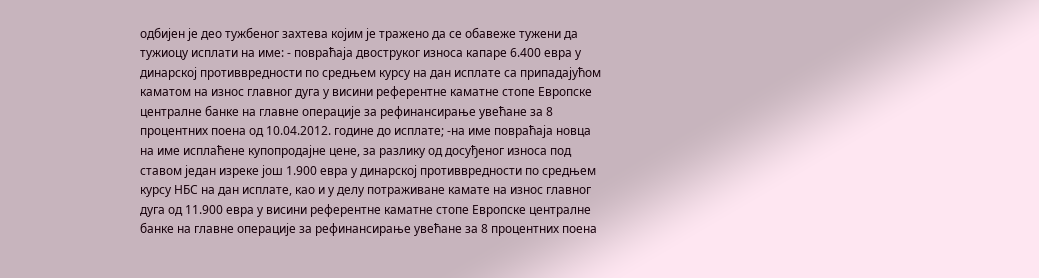одбијен је део тужбеног захтева којим је тражено да се обавеже тужени да тужиоцу исплати на име: - повраћаја двоструког износа капаре 6.400 евра у динарској противвредности по средњем курсу на дан исплате са припадајућом каматом на износ главног дуга у висини референтне каматне стопе Европске централне банке на главне операције за рефинансирање увећане за 8 процентних поена од 10.04.2012. године до исплате; -на име повраћаја новца на име исплаћене купопродајне цене, за разлику од досуђеног износа под ставом један изреке још 1.900 евра у динарској противвредности по средњем курсу НБС на дан исплате, као и у делу потраживане камате на износ главног дуга од 11.900 евра у висини референтне каматне стопе Европске централне банке на главне операције за рефинансирање увећане за 8 процентних поена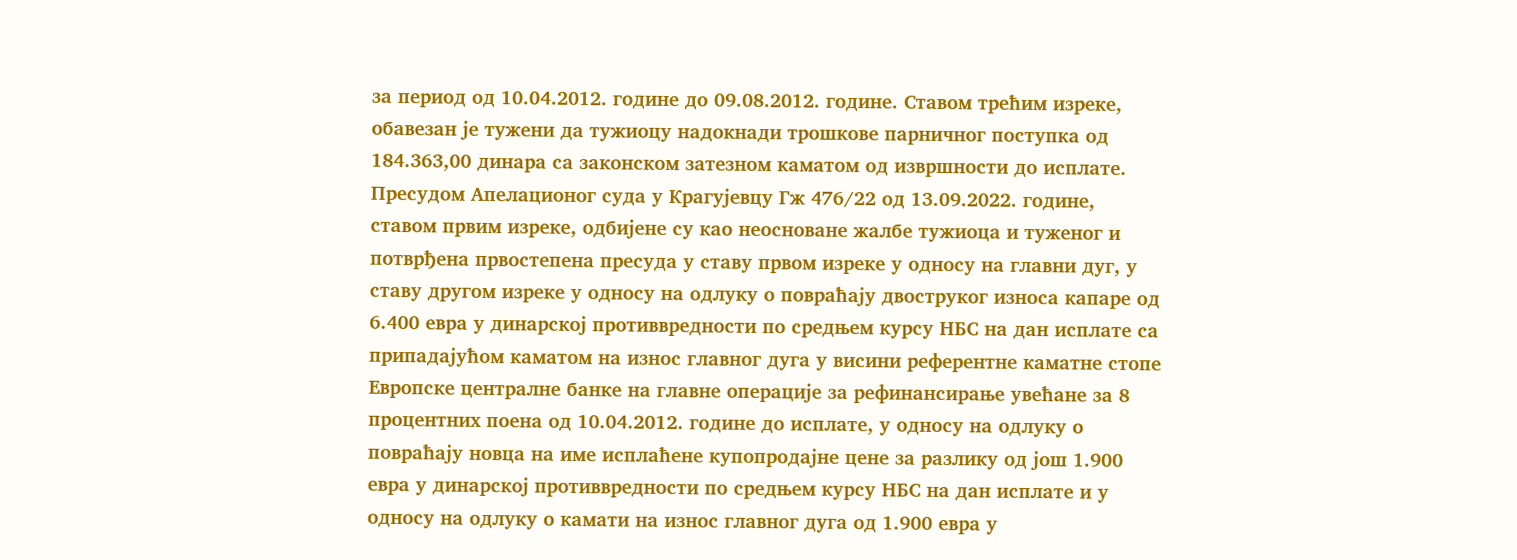за период од 10.04.2012. године до 09.08.2012. године. Ставом трећим изреке, обавезан је тужени да тужиоцу надокнади трошкове парничног поступка од 184.363,00 динара са законском затезном каматом од извршности до исплате.
Пресудом Апелационог суда у Крагујевцу Гж 476/22 од 13.09.2022. године, ставом првим изреке, одбијене су као неосноване жалбе тужиоца и туженог и потврђена првостепена пресуда у ставу првом изреке у односу на главни дуг, у ставу другом изреке у односу на одлуку о повраћају двоструког износа капаре од 6.400 евра у динарској противвредности по средњем курсу НБС на дан исплате са припадајућом каматом на износ главног дуга у висини референтне каматне стопе Европске централне банке на главне операције за рефинансирање увећане за 8 процентних поена од 10.04.2012. године до исплате, у односу на одлуку о повраћају новца на име исплаћене купопродајне цене за разлику од још 1.900 евра у динарској противвредности по средњем курсу НБС на дан исплате и у односу на одлуку о камати на износ главног дуга од 1.900 евра у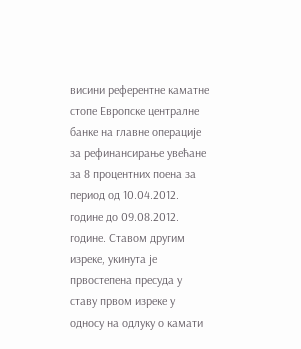висини референтне каматне стопе Европске централне банке на главне операције за рефинансирање увећане за 8 процентних поена за период од 10.04.2012. године до 09.08.2012. године. Ставом другим изреке, укинута је првостепена пресуда у ставу првом изреке у односу на одлуку о камати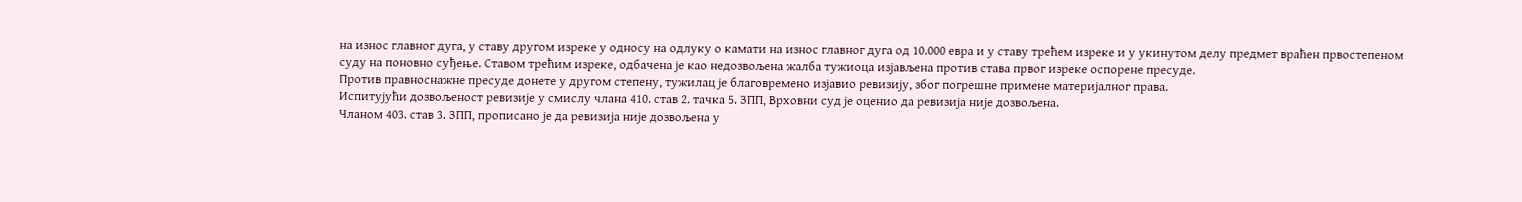на износ главног дуга, у ставу другом изреке у односу на одлуку о камати на износ главног дуга од 10.000 евра и у ставу трећем изреке и у укинутом делу предмет враћен првостепеном суду на поновно суђење. Ставом трећим изреке, одбачена је као недозвољена жалба тужиоца изјављена против става првог изреке оспорене пресуде.
Против правноснажне пресуде донете у другом степену, тужилац је благовремено изјавио ревизију, због погрешне примене материјалног права.
Испитујући дозвољеност ревизије у смислу члана 410. став 2. тачка 5. ЗПП, Врховни суд је оценио да ревизија није дозвољена.
Чланом 403. став 3. ЗПП, прописано је да ревизија није дозвољена у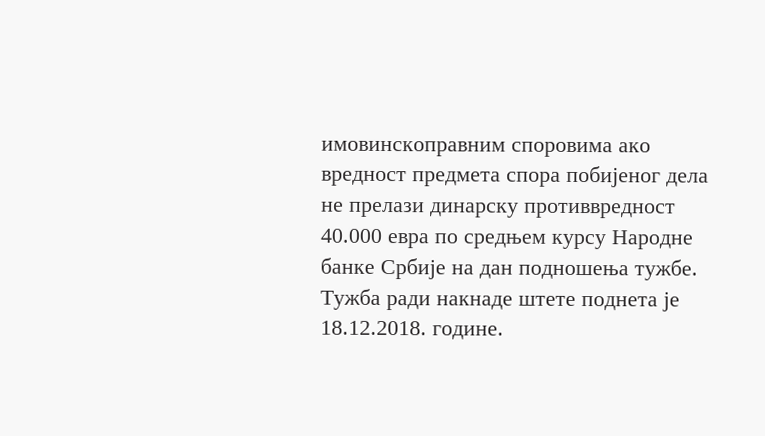имовинскоправним споровима ако вредност предмета спора побијеног дела не прелази динарску противвредност 40.000 евра по средњем курсу Народне банке Србије на дан подношења тужбе.
Тужба ради накнаде штете поднета је 18.12.2018. године.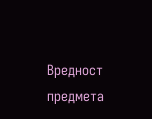Вредност предмета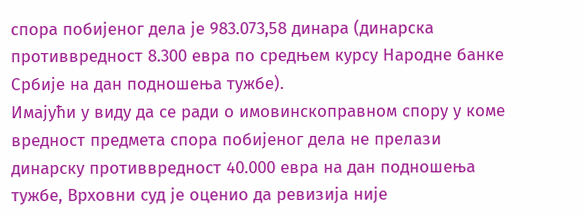спора побијеног дела је 983.073,58 динара (динарска противвредност 8.300 евра по средњем курсу Народне банке Србије на дан подношења тужбе).
Имајући у виду да се ради о имовинскоправном спору у коме вредност предмета спора побијеног дела не прелази динарску противвредност 40.000 евра на дан подношења тужбе, Врховни суд је оценио да ревизија није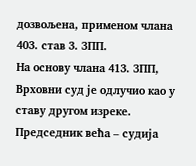дозвољена, применом члана 403. став 3. ЗПП.
На основу члана 413. ЗПП, Врховни суд је одлучио као у ставу другом изреке.
Председник већа – судија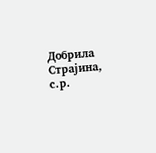Добрила Страјина, с.р.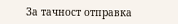За тачност отправка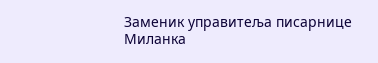Заменик управитеља писарнице
Миланка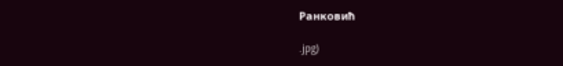Ранковић

.jpg)